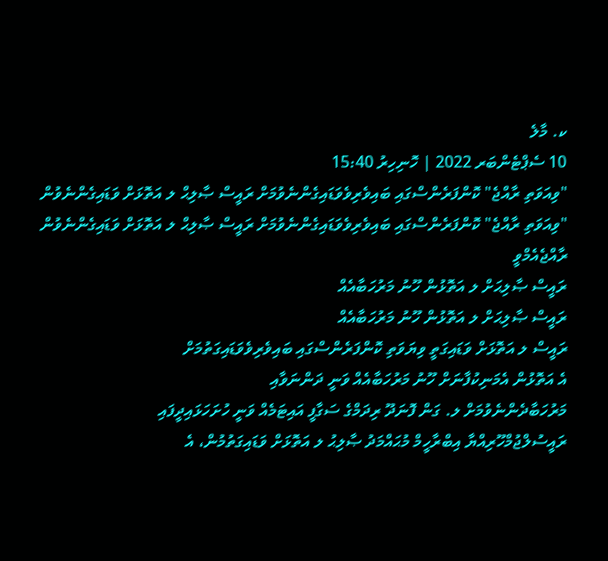ކ. މާލެ
10 ސެޕްޓެންބަރ 2022 | ހޮނިހިރު 15:40
"ވިއަވަތި ރާއްޖެ" ކޮންފަރެންސްގައި ބައިވެރިވެވަޑައިގެންނެވުމަށް ރައީސް ޞާލިޙް ލ އަތޮޅަށް ވަޑައިގެންނެވުން
"ވިއަވަތި ރާއްޖެ" ކޮންފަރެންސްގައި ބައިވެރިވެވަޑައިގެންނެވުމަށް ރައީސް ޞާލިޙް ލ އަތޮޅަށް ވަޑައިގެންނެވުން
ރާއްޖެއެމްވީ
ރައީސް ޞާލިޙަށް ލ އަތޮޅުން ހޫނު މަރުހަބާއެއް
ރައީސް ޞާލިޙަށް ލ އަތޮޅުން ހޫނު މަރުހަބާއެއް
ރައީސް ލ އަތޮޅަށް ވަޑައިގަތީ ވިޔަވަތި ކޮންފަރެންސްގައި ބައިވެރިވެވަޑައިގަތުމަށް
އެ އަތޮޅުން އެމަނިކުފާނަށް ހޫނު މަރުހަބާއެއް ވަނީ ދަންނަވާއި
މަރުހަބާދެންނެވުމަށް ލ. ގަން ފޮނަދޫ ރިދަމްގެ ސަގާފީ އައިޓަމެއް ވަނީ ހުށަހަޅައިދީފައި
ރައީސުލްޖުމްހޫރިއްޔާ އިބްރާހީމް މުޙައްމަދު ޞާލިޙު ލ އަތޮޅަށް ވަޑައިގަތުމުން، އެ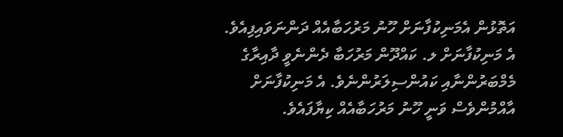އަތޮޅުން އެމަނިކުފާނަށް ހޫނު މަރުހަބާއެއް ދަންނަވައިފިއެވެ.
އެ މަނިކުފާނަށް ލ. ކައްދޫން މަރުހަބާ ދެންނެވީ ދާއިރާގެ މެމްބަރުންނާއި ކައުންސިލަރުންނެވެ. އެ މަނިކުފާނަށް އާއްމުންވެސް ވަނީ ހޫނު މަރުހަބާއެއް ކިޔާފައެވެ.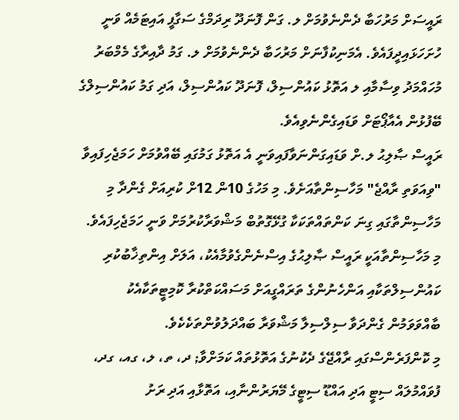ރައީސަށް މަރުހަބާ ދެންނެވުމަށް ލ. ގަން ފޮނަދޫ ރިދަމްގެ ސަގާފީ އައިޓަމެއް ވަނީ ހުށަހަޅައިދީފައެވެ. އެމަނިކުފާނަށް މަރުހަބާ ދެންނެވުމަށް ލ. ގަމު ދާއިރާގެ މެމްބަރު މުހައްމަދު ވިސާމާއި ލ އަތޮޅު ކައުންސިލް، ފޮނަދޫ ކައުންސިލް، އަދި ގަމު ކައުންސިލްގެ ބޭފުޅުން އެއާޕޯޓަށް ވަޑައިގެންނެވިއެވެ.
ރައީސް ޞާލިޙު ލ.ށް ވަޑައިގަންނަވާފައިވަނީ އެ އަތޮޅު ގަމުގައި ބޭއްވުމަށް ހަމަޖެހިފައިވާ "ވިއަވަތި ރާއްޖެ" މަހާސިންތާއަށެވެ. މި މަހުގެ 10ން 12ށް ކުރިއަށް ގެންދާ މި މަހާސިންތާގައި ގިނަ ކަންތައްތަކަކާ ގުޅޭގޮތުބް މަޝްވަރާކުރުމަށް ވަނީ ހަމަޖެހިފައެވެ. މި މަހާސިންތާއަކީ ރައީސް ޞާލިޙުގެ އިސްނެންގެވުމާއެކު، އަލަށް އިންތިޚާބުކުރި ކައުންސިލްތަކާއި އަންހެނުންގެ ތަރައްގީއަށް މަސައްކަތްކުރާ ކޮމިޓީތަކާއެކު ބާއްވަވަމުން ގެންދަވާ ސިލްސިލާ މަޝްވަރާ ބައްދަލުވުންތަކެކެވެ.
މި ކޮންފަރެންސްގައި ރާއްޖޭގެ ދެކުނުގެ އަތޮޅުތައް ކަމަށްވާ; ދ، ތ، ލ، ގއ، ގދ، ފުވައްމުލައް ސިޓީ އަދި އައްޑޫ ސިޓީގެ މޭޔަރުންނާއި، އަތޮޅާއި އަދި ރަށު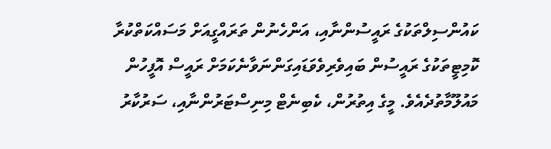ކައުންސިލްތަކުގެ ރައީސުންނާއި، އަންހެނުން ތަރައްގީއަށް މަސައްކަތްކުރާ ކޮމިޓީތަކުގެ ރައީސުން ބައިވެރިވެވަޑައިގަންނަވާނެކަމަށް ރައީސް އޮފީހުން މައުލޫމާތުދެއެވެ. މީގެ އިތުރުން، ކެބިނެޓް މިނިސްޓަރުންނާއި، ސަރުކާރު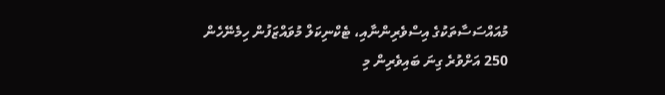މުއައްސަސާތަކުގެ އިސްވެރިންނާއި، ޓެކްނިކަލް މުވައްޒަފުން ހިމެނޭހެން 250 އަށްވުރެ ގިނަ ބައިވެރިން މި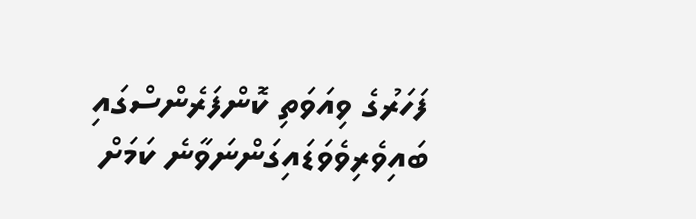ފަހަރުގެ ވިއަވަތި ކޮންފަރެންސްގައި ބައިވެރިވެވަޑައިގަންނަވާނެ ކަމަށް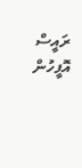ރައީސް އޮފީހުން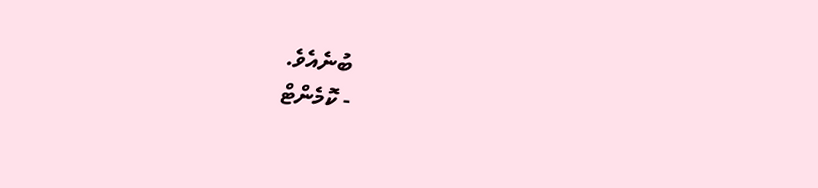ބުނެއެވެ.
- ކޮމެންޓް